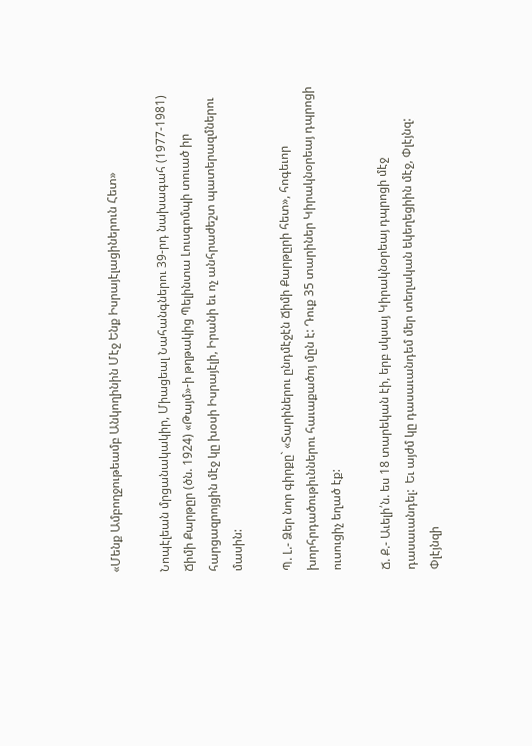«Մենք Ամբողջութեամբ Անկողինին Մէջ Ենք Իսրայէլացիներուն Հետ»

Նոպէլեան մրցանակակիր, Միացեալ Նահանգներու 39-րդ նախագահ (1977-1981) Ճիմի Քարթըր (ծն. 1924) «Թայմ»-ի թղթակից Պելինտա Լուսգոմպի տուած իր հարցազրոյցին մէջ կը խօսի Իսրայէլի, Իրանի եւ ոչ անհրաժեշտ պատերազմներու մասին:

Պ. Լ.- Ձեր նոր գիրքը` «Տարիներու ընդմէջէն Ճիմի Քարթըրի հետ», հոգեւոր խորհրդածութիւններու հաւաքածոյ մըն է: Դուք 35 տարիներ Կիրակնօրեայ դպրոցի ուսուցիչ եղած էք:

Ճ. Ք.- Աւելի՛ն. ես 18 տարեկան էի, երբ սկսայ Կիրակնօրեայ դպրոցի մէջ դասաւանդել:  Եւ այժմ կը դասաւանդեմ մեր տեղական եկեղեցիին մէջ, Փլէյնզ: Փլէյնզի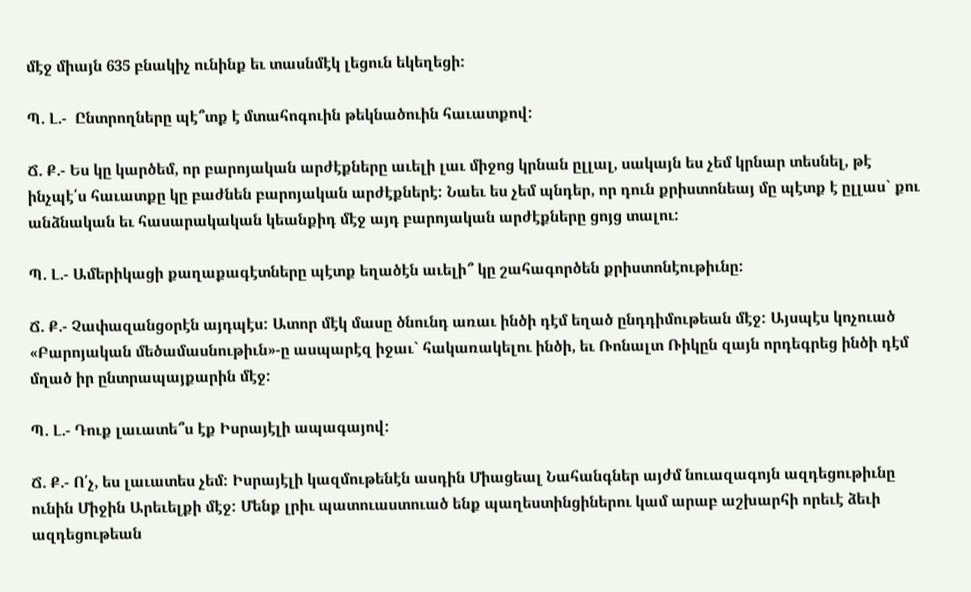մէջ միայն 635 բնակիչ ունինք եւ տասնմէկ լեցուն եկեղեցի:

Պ. Լ.-  Ընտրողները պէ՞տք է մտահոգուին թեկնածուին հաւատքով:

Ճ. Ք.- Ես կը կարծեմ, որ բարոյական արժէքները աւելի լաւ միջոց կրնան ըլլալ, սակայն ես չեմ կրնար տեսնել, թէ ինչպէ՛ս հաւատքը կը բաժնեն բարոյական արժէքներէ: Նաեւ ես չեմ պնդեր, որ դուն քրիստոնեայ մը պէտք է ըլլաս` քու անձնական եւ հասարակական կեանքիդ մէջ այդ բարոյական արժէքները ցոյց տալու:

Պ. Լ.- Ամերիկացի քաղաքագէտները պէտք եղածէն աւելի՞ կը շահագործեն քրիստոնէութիւնը:

Ճ. Ք.- Չափազանցօրէն այդպէս: Ատոր մէկ մասը ծնունդ առաւ ինծի դէմ եղած ընդդիմութեան մէջ: Այսպէս կոչուած «Բարոյական մեծամասնութիւն»-ը ասպարէզ իջաւ` հակառակելու ինծի, եւ Ռոնալտ Ռիկըն զայն որդեգրեց ինծի դէմ մղած իր ընտրապայքարին մէջ:

Պ. Լ.- Դուք լաւատե՞ս էք Իսրայէլի ապագայով:

Ճ. Ք.- Ո՛չ, ես լաւատես չեմ: Իսրայէլի կազմութենէն ասդին Միացեալ Նահանգներ այժմ նուազագոյն ազդեցութիւնը ունին Միջին Արեւելքի մէջ: Մենք լրիւ պատուաստուած ենք պաղեստինցիներու կամ արաբ աշխարհի որեւէ ձեւի ազդեցութեան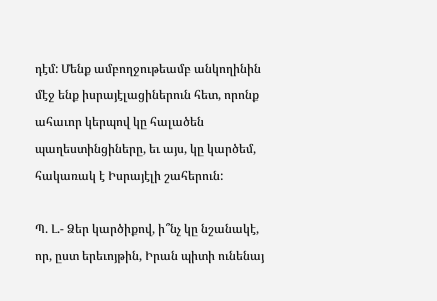դէմ: Մենք ամբողջութեամբ անկողինին մէջ ենք իսրայէլացիներուն հետ, որոնք ահաւոր կերպով կը հալածեն պաղեստինցիները, եւ այս, կը կարծեմ, հակառակ է Իսրայէլի շահերուն:

Պ. Լ.- Ձեր կարծիքով, ի՞նչ կը նշանակէ, որ, ըստ երեւոյթին, Իրան պիտի ունենայ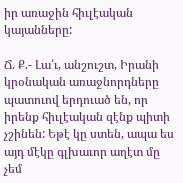իր առաջին հիւլէական կայանները:

Ճ. Ք.- Լա՛ւ, անշուշտ, Իրանի կրօնական առաջնորդները պատուով երդուած են, որ իրենք հիւլէական զէնք պիտի չշինեն: Եթէ կը ստեն, ապա ես այդ մէկը գլխաւոր աղէտ մը չեմ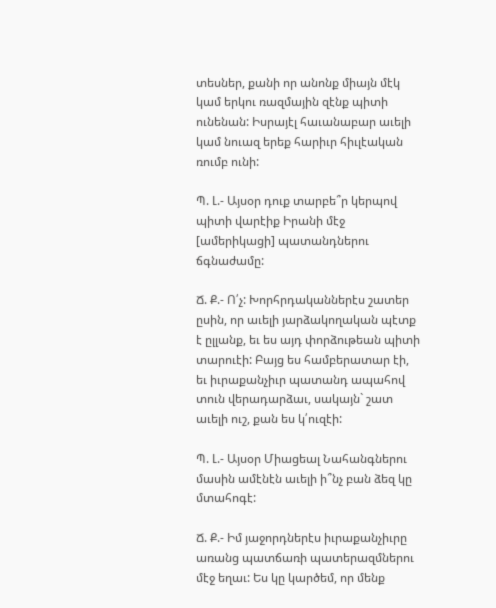տեսներ, քանի որ անոնք միայն մէկ կամ երկու ռազմային զէնք պիտի ունենան: Իսրայէլ հաւանաբար աւելի կամ նուազ երեք հարիւր հիւլէական ռումբ ունի:

Պ. Լ.- Այսօր դուք տարբե՞ր կերպով պիտի վարէիք Իրանի մէջ [ամերիկացի] պատանդներու ճգնաժամը:

Ճ. Ք.- Ո՛չ: Խորհրդականներէս շատեր ըսին, որ աւելի յարձակողական պէտք է ըլլանք, եւ ես այդ փորձութեան պիտի տարուէի: Բայց ես համբերատար էի, եւ իւրաքանչիւր պատանդ ապահով տուն վերադարձաւ, սակայն` շատ աւելի ուշ, քան ես կ՛ուզէի:

Պ. Լ.- Այսօր Միացեալ Նահանգներու մասին ամէնէն աւելի ի՞նչ բան ձեզ կը մտահոգէ:

Ճ. Ք.- Իմ յաջորդներէս իւրաքանչիւրը առանց պատճառի պատերազմներու մէջ եղաւ: Ես կը կարծեմ, որ մենք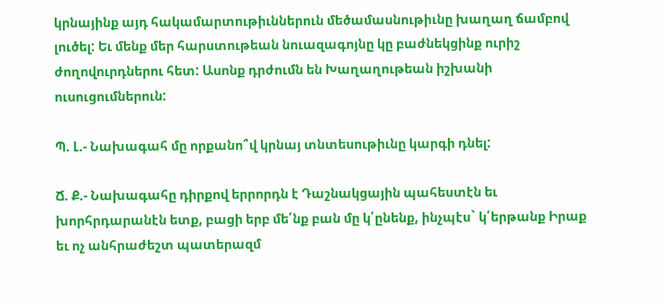կրնայինք այդ հակամարտութիւններուն մեծամասնութիւնը խաղաղ ճամբով լուծել: Եւ մենք մեր հարստութեան նուազագոյնը կը բաժնեկցինք ուրիշ ժողովուրդներու հետ: Ասոնք դրժումն են Խաղաղութեան իշխանի ուսուցումներուն:

Պ. Լ.- Նախագահ մը որքանո՞վ կրնայ տնտեսութիւնը կարգի դնել:

Ճ. Ք.- Նախագահը դիրքով երրորդն է Դաշնակցային պահեստէն եւ խորհրդարանէն ետք, բացի երբ մե՛նք բան մը կ՛ընենք, ինչպէս` կ՛երթանք Իրաք եւ ոչ անհրաժեշտ պատերազմ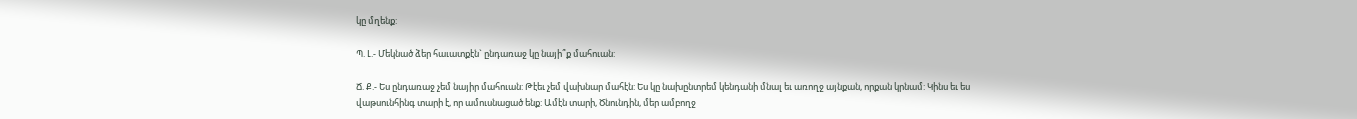կը մղենք:

Պ. Լ.- Մեկնած ձեր հաւատքէն` ընդառաջ կը նայի՞ք մահուան:

Ճ. Ք.- Ես ընդառաջ չեմ նայիր մահուան: Թէեւ չեմ վախնար մահէն: Ես կը նախընտրեմ կենդանի մնալ եւ առողջ այնքան, որքան կրնամ: Կինս եւ ես վաթսունհինգ տարի է, որ ամուսնացած ենք: Ամէն տարի, Ծնունդին, մեր ամբողջ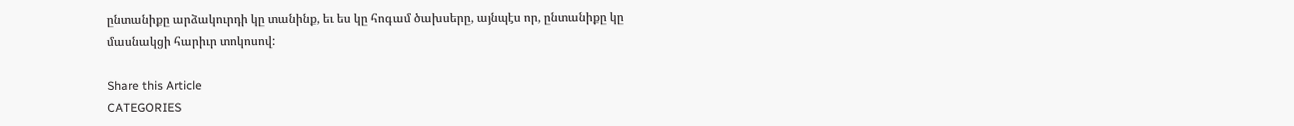ընտանիքը արձակուրդի կը տանինք, եւ ես կը հոգամ ծախսերը, այնպէս որ, ընտանիքը կը մասնակցի հարիւր տոկոսով:

Share this Article
CATEGORIES